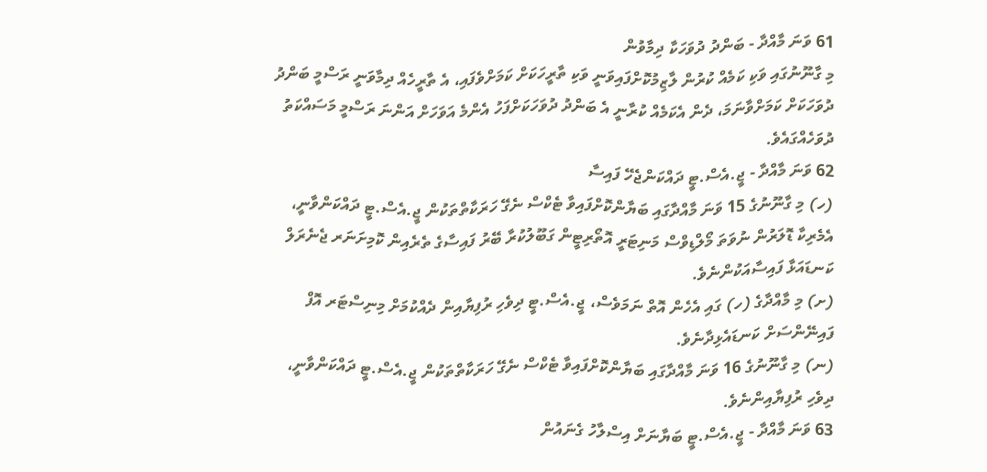61 ވަނަ މާއްދާ - ބަންދު ދުވަހަކާ ދިމާވުން
މި ގާނޫނުގައި ވަކި ކަމެއް ކުރުން ލާޒިމުކޮށްފައިވަނީ ވަކި ތާރީހަކަށް ކަމަށްވެފައި، އެ ތާރީހެއް ދިމާވަނީ ރަސްމީ ބަންދު ދުވަހަކަށް ކަމަށްވާނަމަ، ދެން އެކަމެއް ކުރާނީ އެ ބަންދު ދުވަހަކަށްފަހު އެންމެ އަވަހަށް އަންނަ ރަސްމީ މަސައްކަތު ދުވަހެއްގައެވެ.
62 ވަނަ މާއްދާ - ޖީ.އެސް.ޓީ ދައްކަންޖެހޭ ފައިސާ
(ހ) މި ގާނޫނުގެ 15 ވަނަ މާއްދާގައި ބަޔާންކޮށްފައިވާ ޓެކްސް ނެގޭ ހަރަކާތްތަކުން ޖީ.އެސް.ޓީ ދައްކަންވާނީ، އެމެރިކާ ޑޮލަރުން ނުވަތަ މޯލްޑިވްސް މަނިޓަރީ އޮތޯރިޓީން ގަބޫލުކުރާ ބޭރު ފައިސާގެ ތެރެއިން ކޮމިށަނަރ ޖެނެރަލް ކަނޑައަޅާ ފައިސާއަކުންނެވެ.
(ށ) މި މާއްދާގެ (ހ) ގައި އެހެން އޮތް ނަމަވެސް، ޖީ.އެސް.ޓީ ދިވެހި ރުފިޔާއިން ދެއްކުމަށް މިނިސްޓަރ އޮފް ފައިނޭންސަށް ކަނޑައެޅިދާނެވެ.
(ނ) މި ގާނޫނުގެ 16 ވަނަ މާއްދާގައި ބަޔާންކޮށްފައިވާ ޓެކްސް ނެގޭ ހަރަކާތްތަކުން ޖީ.އެސް.ޓީ ދައްކަންވާނީ، ދިވެހި ރުފިޔާއިންނެވެ.
63 ވަނަ މާއްދާ - ޖީ.އެސް.ޓީ ބަޔާނަށް އިސްލާހު ގެނައުން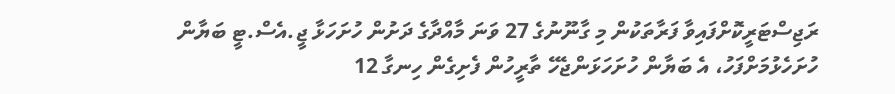ރަޖިސްޓަރީކޮށްފައިވާ ފަރާތަކުން މި ގާނޫނުގެ 27 ވަނަ މާއްދާގެ ދަށުން ހުށަހަޅާ ޖީ.އެސް.ޓީ ބަޔާން ހުށަހެޅުމަށްފަހު، އެ ބަޔާން ހުށަހަޅަންޖެހޭ ތާރީހުން ފެށިގެން ހިނގާ 12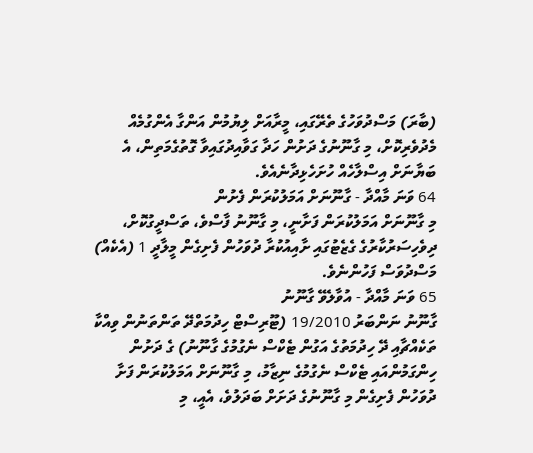(ބާރަ) މަސްދުވަހުގެ ތެރޭގައި، މީރާއަށް ލިޔުމުން އަންގާ އެންގުމެއް މެދުވެރިކޮށް، މި ގާނޫނުގެ ދަށުން ހަދާ ގަވާއިދުގައިވާ ގޮތުގެމަތިން، އެ ބަޔާނަށް އިސްލާހެއް ހުށަހެޅިދާނެއެވެ.
64 ވަނަ މާއްދާ - ގާނޫނަށް އަމަލުކުރަން ފެށުން
މި ގާނޫނަށް އަމަލުކުރަން ފަށާނީ، މި ގާނޫނު ފާސްވެ، ތަސްދީގުކޮށް، ދިވެހިސަރުކާރުގެ ގެޒެޓުގައި ށާއިއުކުރާ ދުވަހުން ފެށިގެން މީލާދީ 1 (އެކެއް) މަސްދުވަސް ފަހުންނެވެ.
65 ވަނަ މާއްދާ - އުވާލެވޭ ގާނޫނު
ގާނޫނު ނަންބަރު 19/2010 (ޓޫރިސްޓް ހިދުމަތްދޭ ތަންތަނުން ވިއްކާ ތަކެއްޗާއި ދޭ ހިދުމަތުގެ އަގުން ޓެކްސް ނެގުމުގެ ގާނޫނު) ގެ ދަށުން ހިންގަމުންއައި ޓެކްސް ނެގުމުގެ ނިޒާމު، މި ގާނޫނަށް އަމަލުކުރަން ފަށާ ދުވަހުން ފެށިގެން މި ގާނޫނުގެ ދަށަށް ބަދަލުވެ، އެއީ، މި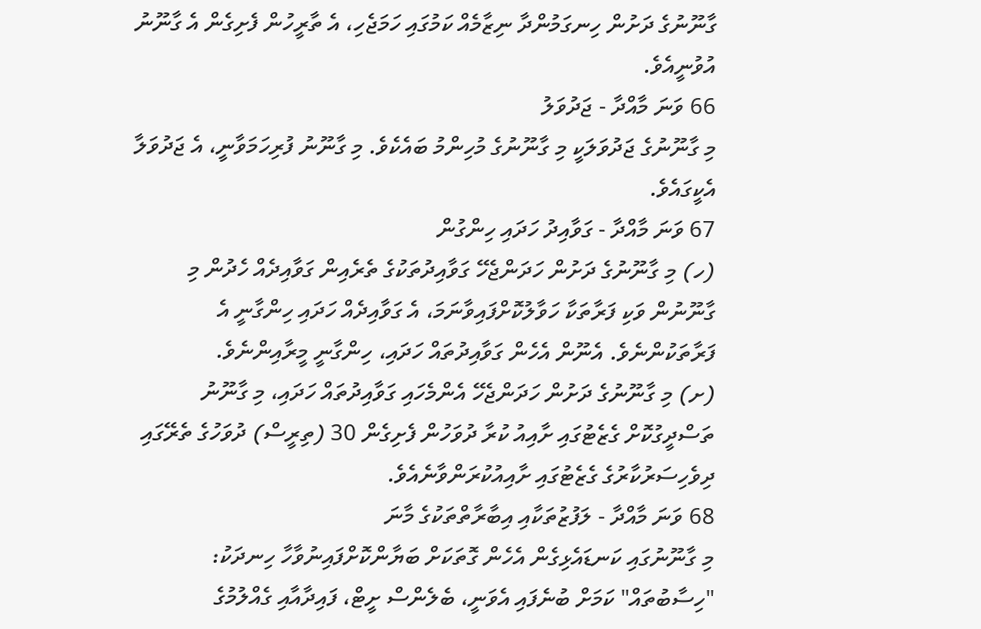ގާނޫނުގެ ދަށުން ހިނގަމުންދާ ނިޒާމެއް ކަމުގައި ހަމަޖެހި، އެ ތާރީހުން ފެށިގެން އެ ގާނޫނު އުވުނީއެވެ.
66 ވަނަ މާއްދާ - ޖަދުވަލު
މި ގާނޫނުގެ ޖަދުވަލަކީ މި ގާނޫނުގެ މުހިންމު ބައެކެވެ. މި ގާނޫނު ފުރިހަމަވާނީ، އެ ޖަދުވަލާ އެކީގައެވެ.
67 ވަނަ މާއްދާ - ގަވާއިދު ހަދައި ހިންގުން
(ހ) މި ގާނޫނުގެ ދަށުން ހަދަންޖެހޭ ގަވާއިދުތަކުގެ ތެރެއިން ގަވާއިދެއް ހެދުން މި ގާނޫނުން ވަކި ފަރާތަކާ ހަވާލުކޮށްފައިވާނަމަ، އެ ގަވާއިދެއް ހަދައި ހިންގާނީ އެ ފަރާތަކުންނެވެ. އެނޫން އެހެން ގަވާއިދުތައް ހަދައި، ހިންގާނީ މީރާއިންނެވެ.
(ށ) މި ގާނޫނުގެ ދަށުން ހަދަންޖެހޭ އެންމެހައި ގަވާއިދުތައް ހަދައި، މި ގާނޫނު ތަސްދީގުކޮށް ގެޒެޓުގައި ށާއިއު ކުރާ ދުވަހުން ފެށިގެން 30 (ތިރީސް) ދުވަހުގެ ތެރޭގައި ދިވެހިސަރުކާރުގެ ގެޒެޓުގައި ށާއިއުކުރަންވާނެއެވެ.
68 ވަނަ މާއްދާ - ލަފުޒުތަކާއި އިބާރާތްތަކުގެ މާނަ
މި ގާނޫނުގައި ކަނޑައެޅިގެން އެހެން ގޮތަކަށް ބަޔާންކޮށްފައިނުވާހާ ހިނދަކު:
"ހިސާބުތައް" ކަމަށް ބުނެފައި އެވަނީ، ބެލެންސް ށީޓް، ފައިދާއާއި ގެއްލުމުގެ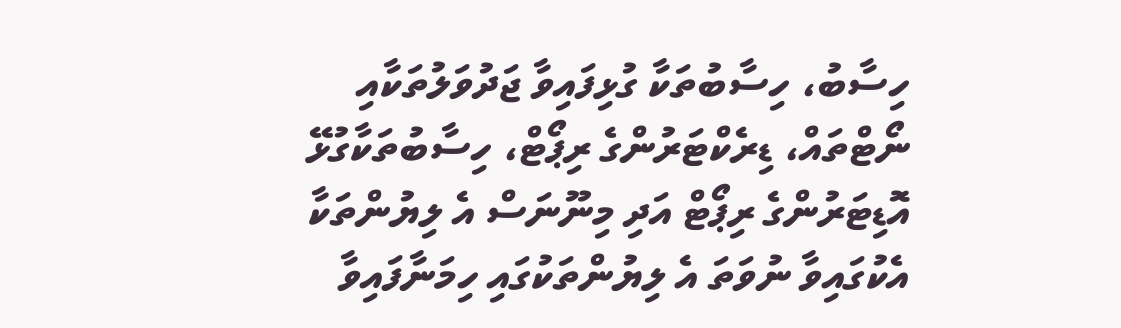ހިސާބު، ހިސާބުތަކާ ގުޅިފައިވާ ޖަދުވަލުތަކާއި ނޯޓްތައް، ޑިރެކްޓަރުންގެ ރިޕޯޓް، ހިސާބުތަކާގުޅޭ އޮޑިޓަރުންގެ ރިޕޯޓް އަދި މިނޫނަސް އެ ލިޔުންތަކާ އެކުގައިވާ ނުވަތަ އެ ލިޔުންތަކުގައި ހިމަނާފައިވާ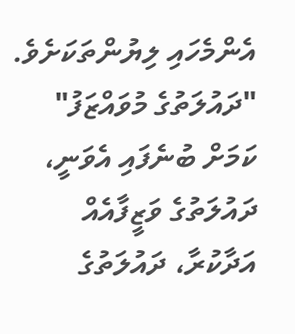އެންމެހައި ލިޔުންތަކަށެވެ.
"ދައުލަތުގެ މުވައްޒަފު" ކަމަށް ބުނެފައި އެވަނީ، ދައުލަތުގެ ވަޒީފާއެއް އަދާކުރާ، ދައުލަތުގެ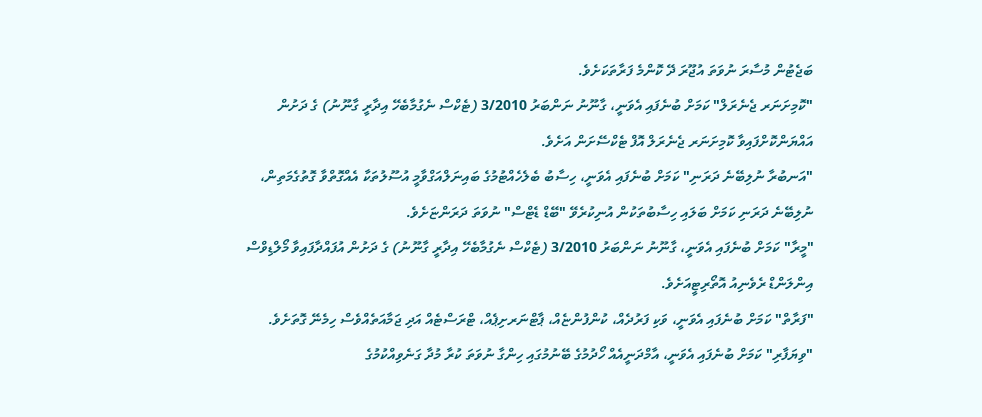ބަޖެޓުން މުސާރަ ނުވަތަ އުޖޫރަ ދޭ ކޮންމެ ފަރާތަކަށެވެ.
"ކޮމިށަނަރ ޖެނެރަލް" ކަމަށް ބުނެފައި އެވަނީ، ގާނޫނު ނަންބަރު 3/2010 (ޓެކްސް ނެގުމާބެހޭ އިދާރީ ގާނޫނު) ގެ ދަށުން އައްޔަންކޮށްފައިވާ ކޮމިށަނަރ ޖެނެރަލް އޮފް ޓެކްސޭށަން އަށެވެ.
"އަނބުރާ ނުލިބޭނެ ދަރަނި" ކަމަށް ބުނެފައި އެވަނީ، ހިސާބު ބެލެހެއްޓުމުގެ ބައިނަލްއަގްވާމީ އުސޫލުތަކާ އެއްގޮތްވާ ގޮތުގެމަތިން، ނުލިބޭނެ ދަރަނި ކަމަށް ބަލައި ހިސާބުތަކުން އުނިކުރެވޭ "ބޭޑް ޑެޓްސް" ނުވަތަ ދަރަންޏަށެވެ.
"މީރާ" ކަމަށް ބުނެފައި އެވަނީ، ގާނޫނު ނަންބަރު 3/2010 (ޓެކްސް ނެގުމާބެހޭ އިދާރީ ގާނޫނު) ގެ ދަށުން އުފައްދާފައިވާ މޯލްޑިވްސް އިންލަންޑް ރެވެނިއު އޮތޯރިޓީއަށެވެ.
"ފަރާތް" ކަމަށް ބުނެފައި އެވަނީ، ވަކި ފަރުދެއް، ކުންފުންޏެއް، ޕާޓްނަރށިޕެއް، ޓްރަސްޓެއް އަދި ޖަމާއަތެއްވެސް ހިމެނޭ ގޮތަށެވެ.
"ވިޔަފާރި" ކަމަށް ބުނެފައި އެވަނީ، އާމްދަނީއެއް ހޯދުމުގެ ބޭނުމުގައި ހިންގާ ނުވަތަ ކުރާ މުދާ ގަނެވިއްކުމުގެ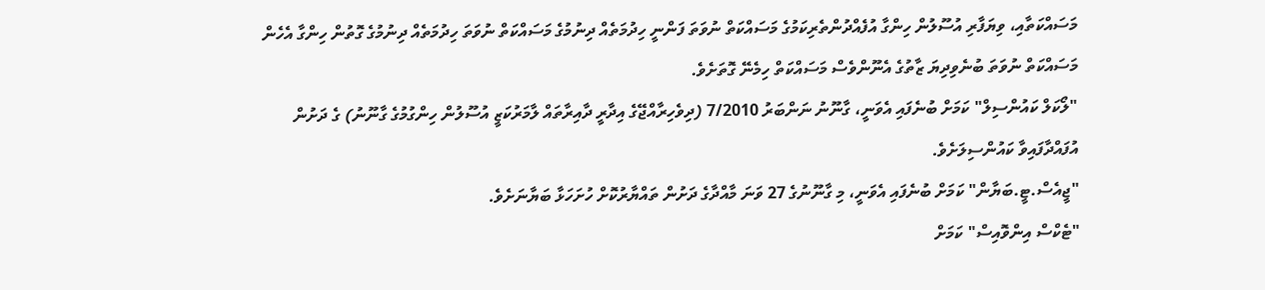މަސައްކަތާއި، ވިޔަފާރި އުސޫލުން ހިންގާ އުފެއްދުންތެރިކަމުގެ މަސައްކަތް ނުވަތަ ފަންނީ ހިދުމަތެއް ދިނުމުގެ މަސައްކަތް ނުވަތަ ހިދުމަތެއް ދިނުމުގެ ގޮތުން ހިންގާ އެހެން މަސައްކަތް ނުވަތަ ބުނެވިދިޔަ ޒާތުގެ އެނޫންވެސް މަސައްކަތް ހިމެނޭ ގޮތަށެވެ.
"ލޯކަލް ކައުންސިލް" ކަމަށް ބުނެފައި އެވަނީ، ގާނޫނު ނަންބަރު 7/2010 (ދިވެހިރާއްޖޭގެ އިދާރީ ދާއިރާތައް ލާމަރުކަޒީ އުސޫލުން ހިންގުމުގެ ގާނޫނު) ގެ ދަށުން އުފައްދާފައިވާ ކައުންސިލަށެވެ.
"ޖީއެސް.ޓީ.ބަޔާން" ކަމަށް ބުނެފައި އެވަނީ، މި ގާނޫނުގެ 27 ވަނަ މާއްދާގެ ދަށުން ތައްޔާރުކޮށް ހުށަހަޅާ ބަޔާނަށެވެ.
"ޓެކްސް އިންވޮއިސް" ކަމަށް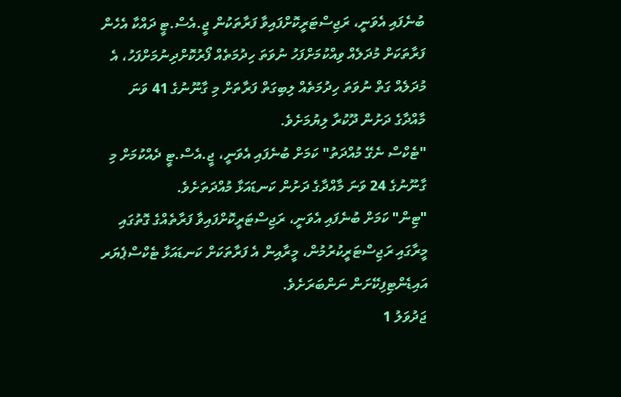ބުނެފައި އެވަނީ، ރަޖިސްޓަރީކޮށްފައިވާ ފަރާތަކުން ޖީ.އެސް.ޓީ ދައްކާ އެހެން ފަރާތަކަށް މުދަލެއް ވިއްކުމަށްފަހު ނުވަތަ ހިދުމަތެއް ފޯރުކޮށްދިނުމަށްފަހު، އެ މުދަލެއް ގަތް ނުވަތަ ހިދުމަތެއް ލިބިގަތް ފަރާތަށް މި ގާނޫނުގެ 41 ވަނަ މާއްދާގެ ދަށުން ދޫކުރާ ލިޔުމަށެވެ.
"ޓެކްސް ނެގޭ މުއްދަތު" ކަމަށް ބުނެފައި އެވަނީ، ޖީ.އެސް.ޓީ ދެއްކުމަށް މި ގާނޫނުގެ 24 ވަނަ މާއްދާގެ ދަށުން ކަނޑައަޅާ މުއްދަތަށެވެ.
"ޓިން" ކަމަށް ބުނެފައި އެވަނީ، ރަޖިސްޓަރީކޮށްފައިވާ ފަރާތެއްގެ ގޮތުގައި މީރާގައި ރަޖިސްޓަރީކުރުމުން، މީރާއިން އެ ފަރާތަކަށް ކަނޑައަޅާ ޓެކްސްޕެޔަރ އައިޑެންޓިފިކޭށަން ނަންބަރަށެވެ.
ޖަދުވަލު 1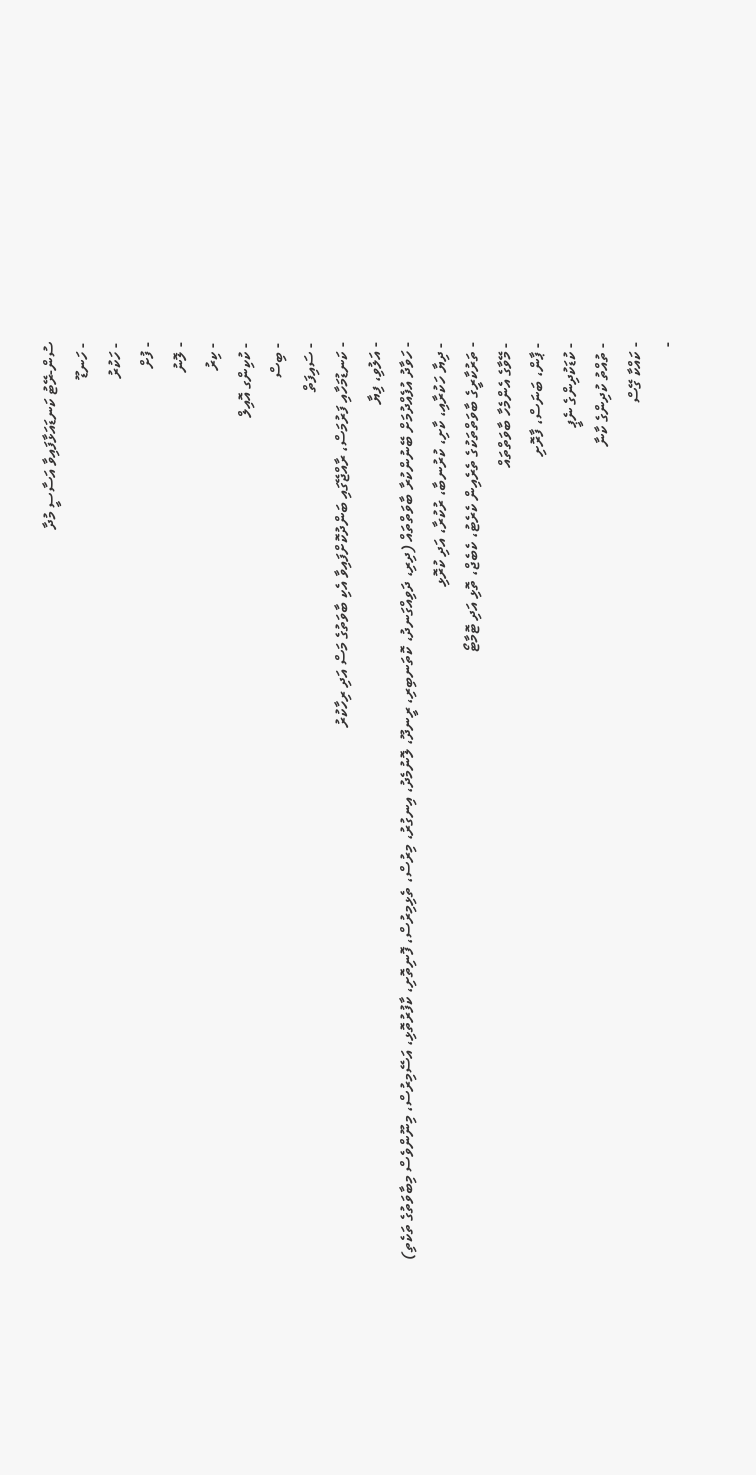ސުން-ރޭޓު ކަނޑައަޅާފައިވާ އަސާސީ މުދާ
- ހަނޑޫ
- ހަކުރު
- ފުށް
- ލޮނު
- ކިރު
- ކުކިންގ އޮއިލް
- ބިސް
- ސައިފަތް
- ކަނޑުމަހާއި ފަރުމަސް، ރާއްޖޭގައި ބަންދުކޮށްފައިވާ އެކި ބާވަތުގެ މަސް އަދި ރިހާކުރު
- އަލުވި، ފިޔާ
- ހަވާދު އުފެއްދުމަށް ބޭނުންކުރާ ބާވަތްތައް (ދިރި، ދަވިއްގަނދު، ކޮތަނބިރި، ރީނދޫ، ލޮނުމެދު، އިނގުރު، މިރުސް، ތެޅިމިރުސް، ފޮނިތޮށި، ކާފުރުތޮޅި، އަސޭމިރުސް، މިނޫންވެސް މިބާވަތުގެ ތަކެތި)
- ދިޔާ ހަކުރާއި، ކާށި، ކުރުނބާ، ރުކުރާ، އަދި ކުރޮޅި
- ތަރުކާރީގެ ބާވަތްތަކުގެ ތެރެއިން ކެރެޓު، ކެބެޖް، ތޮޅި އަދި ޓޮމާޓޯ
- މޭވާގެ އެންމެހާ ބާވަތްތައް
- ޕާން، ބަނަސް، ފާރޮށި
- ކުޑަކުދިންގެ ނެޕީ
- ތުއްތު ކުދިންގެ ކާނާ
- ކައްކާ ގޭސް
-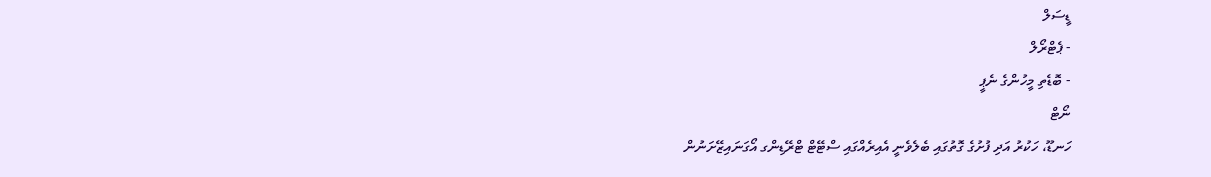ޑީސަލް
- ޕެޓްރޯލް
- ބޮޑެތި މީހުންގެ ނެޕީ
ނޯޓް
ހަނޑޫ، ހަކުރު އަދި ފުށުގެ ގޮތުގައި ބެލެވެނީ އެއިރެއްގައި ސްޓޭޓް ޓްރޭޑިންގ އޯގަނައިޒޭށަނުން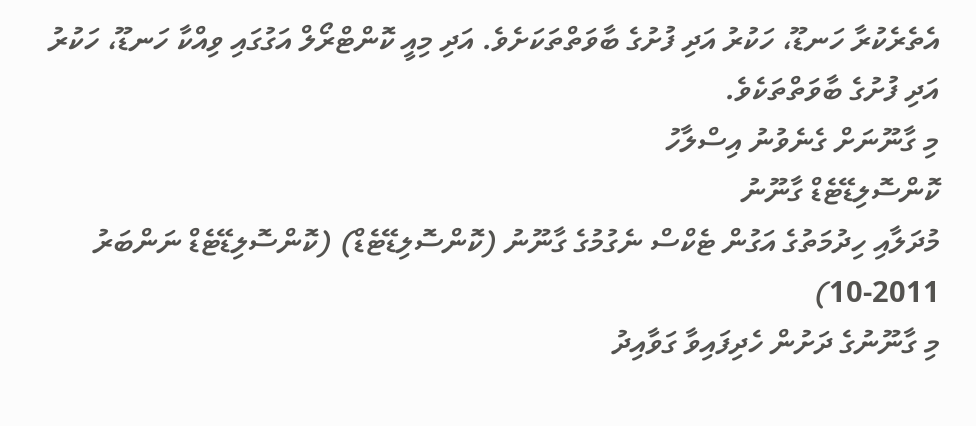އެތެރެކުރާ ހަނޑޫ، ހަކުރު އަދި ފުށުގެ ބާވަތްތަކަށެވެ. އަދި މިއީ ކޮންޓްރޯލް އަގުގައި ވިއްކާ ހަނޑޫ، ހަކުރު އަދި ފުށުގެ ބާވަތްތަކެވެ.
މި ގާނޫނަށް ގެނެވުނު އިސްލާހު
ކޮންސޮލިޑޭޓެޑް ގާނޫނު
މުދަލާއި ހިދުމަތުގެ އަގުން ޓެކްސް ނެގުމުގެ ގާނޫނު (ކޮންސޮލިޑޭޓެޑް) (ކޮންސޮލިޑޭޓެޑް ނަންބަރު 2011-10)
މި ގާނޫނުގެ ދަށުން ހެދިފައިވާ ގަވާއިދު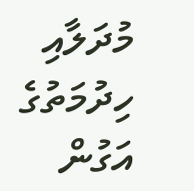މުދަލާއި ހިދުމަތުގެ އަގުން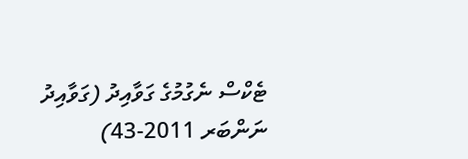ޓެކްސް ނެގުމުގެ ގަވާއިދު (ގަވާއިދު ނަންބަރ 2011-43)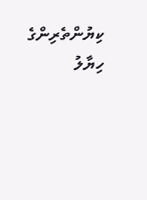ކިޔުންތެރިންގެ ހިޔާލު